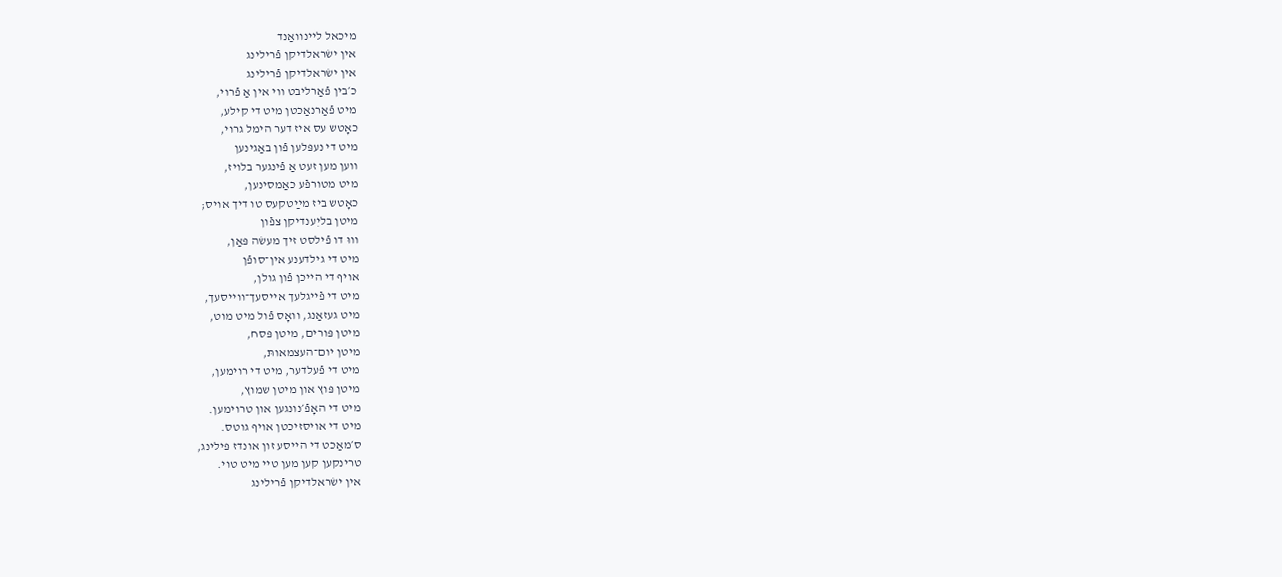מיכאל ליינוואַנד
אין ישׂראלדיקן פֿרילינג
אין ישׂראלדיקן פֿרילינג
כ׳בין פֿאַרליבט ווי אין אַ פֿרוי,
מיט פֿאַרנאַכטן מיט די קילע,
כאָטש עס איז דער הימל גרוי,
מיט די נעפּלען פֿון באַגינען
ווען מען זעט אַ פֿינגער בלויז,
מיט מטורפֿע כאַמסינען,
כאָטש ביז מײַטקעס טו דיך אויס;
מיטן בליִענדיקן צפֿון
וווּ דו פֿילסט זיך מעשׂה פּאַן,
מיט די גילדענע אין־סופֿן
אויף די הייכן פֿון גולן,
מיט די פֿייגלעך אייסעך־ווייסעך,
מיט געזאַנג, וואָס פֿול מיט מוט,
מיטן פּורים, מיטן פּסח,
מיטן יום־העצמאותּ,
מיט די פֿעלדער, מיט די רוימען,
מיטן פּוץ און מיטן שמוץ,
מיט די האָפֿ׳נונגען און טרוימען.
מיט די אויסזיכטן אויף גוטס.
ס׳מאַכט די הייסע זון אונדז פּילינג,
טרינקען קען מען טיי מיט טוי.
אין ישׂראלדיקן פֿרילינג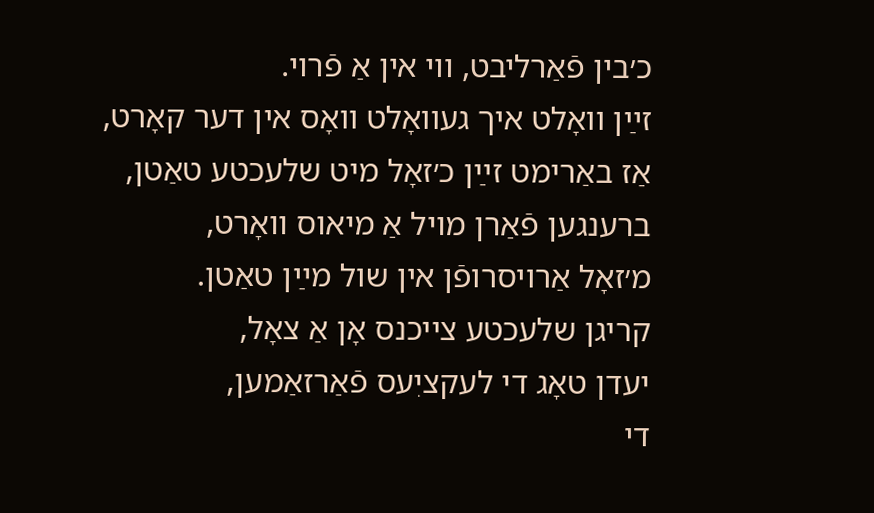כ׳בין פֿאַרליבט, ווי אין אַ פֿרוי.
זײַן וואָלט איך געוואָלט וואָס אין דער קאָרט,
אַז באַרימט זײַן כ׳זאָל מיט שלעכטע טאַטן,
ברענגען פֿאַרן מויל אַ מיאוס וואָרט,
מ׳זאָל אַרויסרופֿן אין שול מײַן טאַטן.
קריגן שלעכטע צייכנס אָן אַ צאָל,
יעדן טאָג די לעקציִעס פֿאַרזאַמען,
די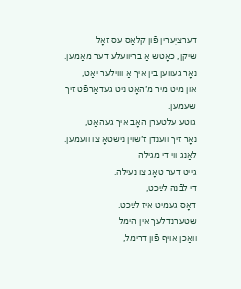דערציִערין פֿון קלאַס עס זאָל
שיקן, כאָטש אַ בריוועלע דער מאַמען.
נאָר געווען בין איך אַ וווילער יאַט,
און מיט מיר מ׳האָט ניט געדאַרפֿט זיך שעמען.
גוטע עלטערן האָב איך געהאַט,
נאָר זיך ווענדן ז׳שוין נישטאָ צו וועמען.
לאַנג ווי די מגילה
גייט דער טאָג צו נעילה.
די לבֿנה לײַכט,
דאָס געמיט איז לײַכט.
שטערנדלעך אין הימל
וואַכן אויף פֿון דרימל,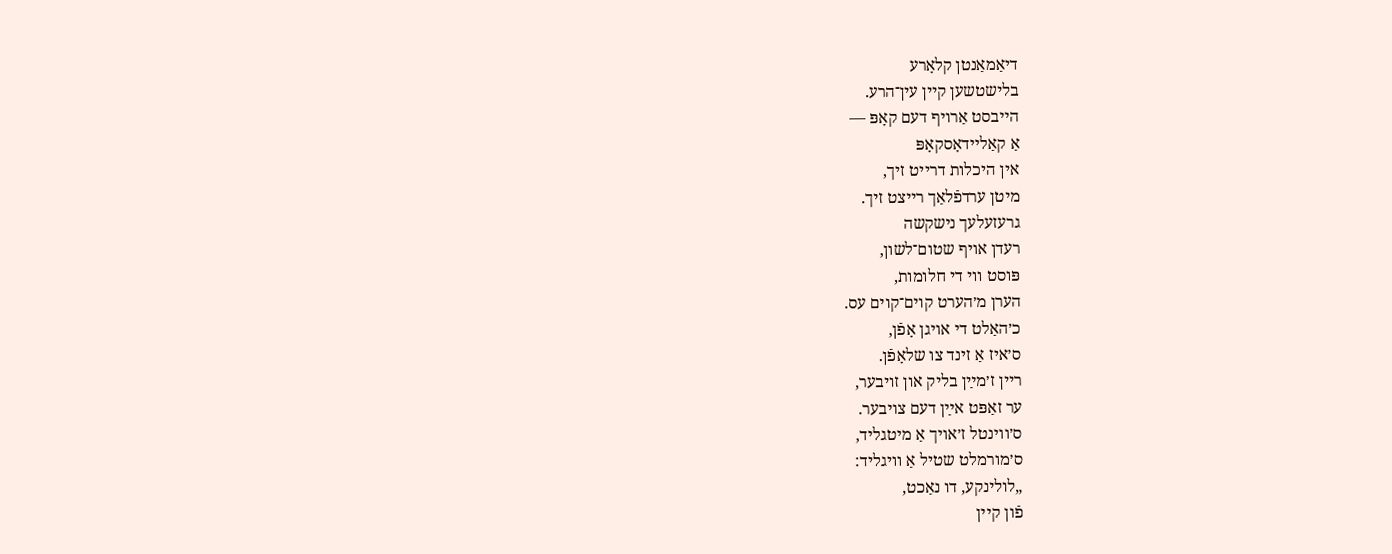דיאַמאַנטן קלאָרע
בלישטשען קיין עין־הרע.
הייבסט אַרויף דעם קאָפּ —
אַ קאַליידאָסקאָפּ
אין היכלות דרייט זיך,
מיטן ערדפֿלאַך רייצט זיך.
גרעזעלעך נישקשה
רעדן אויף שטום־לשון,
פּוסט ווי די חלומות,
הערן מ׳הערט קוים־קוים עס.
כ׳האַלט די אויגן אָפֿן,
ס׳איז אַ זינד צו שלאָפֿן.
ריין ז׳מײַן בליק און זויבער,
ער זאַפּט אײַן דעם צויבער.
ס׳ווינטל ז׳אויך אַ מיטגליד,
ס׳מורמלט שטיל אַ וויגליד:
„לולינקע, דו נאַכט,
פֿון קיין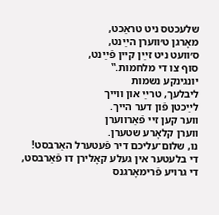שלעכטס ניט טראַכט,
מאָרגן ט׳ווערן הײַנט,
ס׳וועט ניט זײַן קיין פֿײַנט,
סוף צו די מלחמות.‟
יונגינקע נשמות
ליבלעך, טרײַ און ווייך
לײַכטן פֿון דער הייך.
ווער קען זיי פֿאַרווערן
ווערן קלאָרע שטערן.
נו, שלום־עליכם דיר פֿעטערל האַרבסט!
די בלעטער אין געלע קאָלירן דו פֿאַרבסט,
די גרויע פֿרימאָרגנס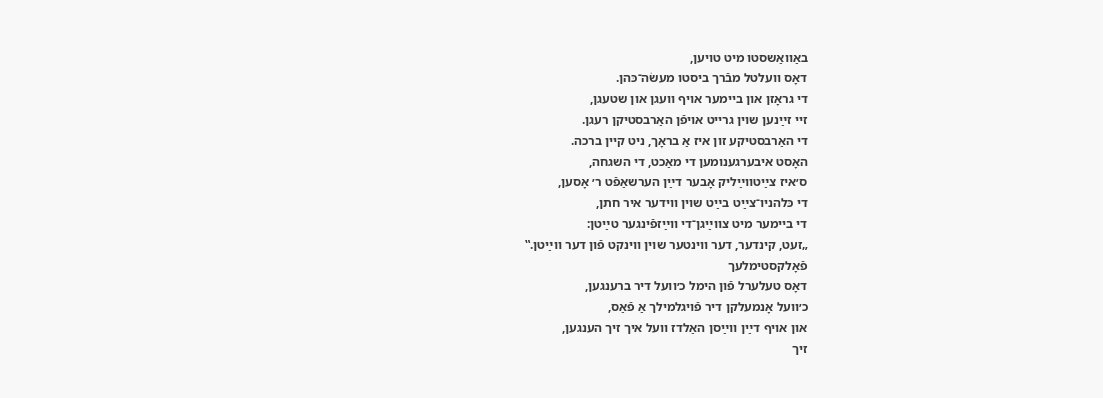באַוואַשסטו מיט טויען,
דאָס וועלטל מבֿרך ביסטו מעשׂה־כּהן.
די גראָזן און ביימער אויף וועגן און שטעגן,
זיי זײַנען שוין גרייט אויפֿן האַרבסטיקן רעגן.
די האַרבסטיקע זון איז אַ בראָך, ניט קיין ברכה.
האָסט איבערגענומען די מאַכט, די השגחה,
ס׳איז צײַטווײַליק אָבער דײַן הערשאַפֿט ר׳ אָסען,
די כּלהניו־צײַט בײַט שוין ווידער איר חתן,
די ביימער מיט צווײַגן־די ווײַזפֿינגער טײַטן:
„זעט, קינדער, דער ווינטער שוין ווינקט פֿון דער ווײַטן.‟
פֿאָלקסטימלעך
דאָס טעלערל פֿון הימל כ׳וועל דיר ברענגען,
כ׳וועל אָנמעלקן דיר פֿויגלמילך אַ פֿאַס,
און אויף דײַן ווײַסן האַלדז וועל איך זיך הענגען,
זיך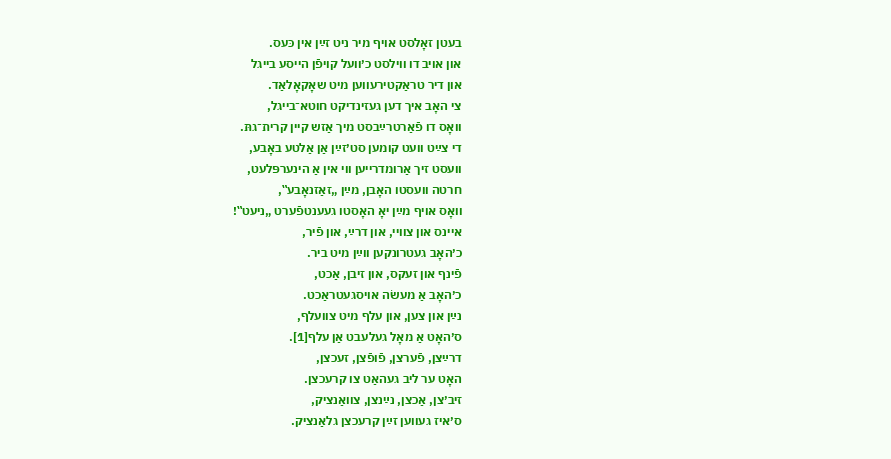בעטן זאָלסט אויף מיר ניט זײַן אין כּעס.
און אויב דו ווילסט כ׳וועל קויפֿן הייסע בייגל
און דיר טראַקטירעווען מיט שאָקאָלאַד.
צי האָב איך דען געזינדיקט חוטא־בייגל,
וואָס דו פֿאַרטרײַבסט מיך אַזש קיין קרית־גתּ.
די צײַט וועט קומען סט׳זײַן אַן אַלטע באָבע,
וועסט זיך אַרומדרייען ווי אין אַ הינערפּלעט,
חרטה וועסטו האָבן, מײַן „זאַזנאָבע‟,
וואָס אויף מײַן יאָ האָסטו געענטפֿערט „ניעט‟!
איינס און צוויי, און דרײַ, און פֿיר,
כ׳האָב געטרונקען ווײַן מיט ביר.
פֿינף און זעקס, און זיבן, אַכט,
כ׳האָב אַ מעשׂה אויסגעטראַכט.
נײַן און צען, און עלף מיט צוועלף,
ס׳האָט אַ מאָל געלעבט אַן עלף[1].
דרײַצן, פֿערצן, פֿופֿצן, זעכצן,
האָט ער ליב געהאַט צו קרעכצן.
זיב׳צן, אַכצן, נײַנצן, צוואַנציק,
ס׳איז געווען זײַן קרעכצן גלאַנציק.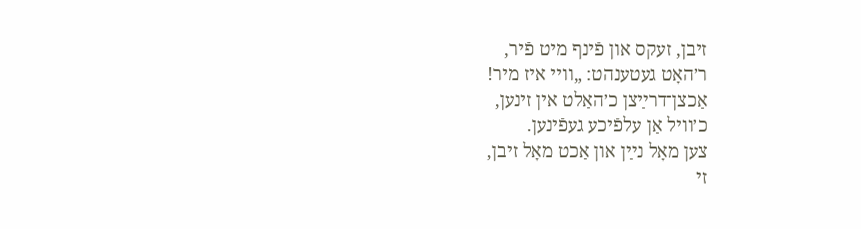זיבן, זעקס און פֿינף מיט פֿיר,
ר׳האָט געטענהט: „וויי איז מיר!
אַכצן־דרײַצן כ׳האַלט אין זינען,
כ׳וויל אַן עלפֿיכע געפֿינען.
צען מאָל נײַן און אַכט מאָל זיבן,
זי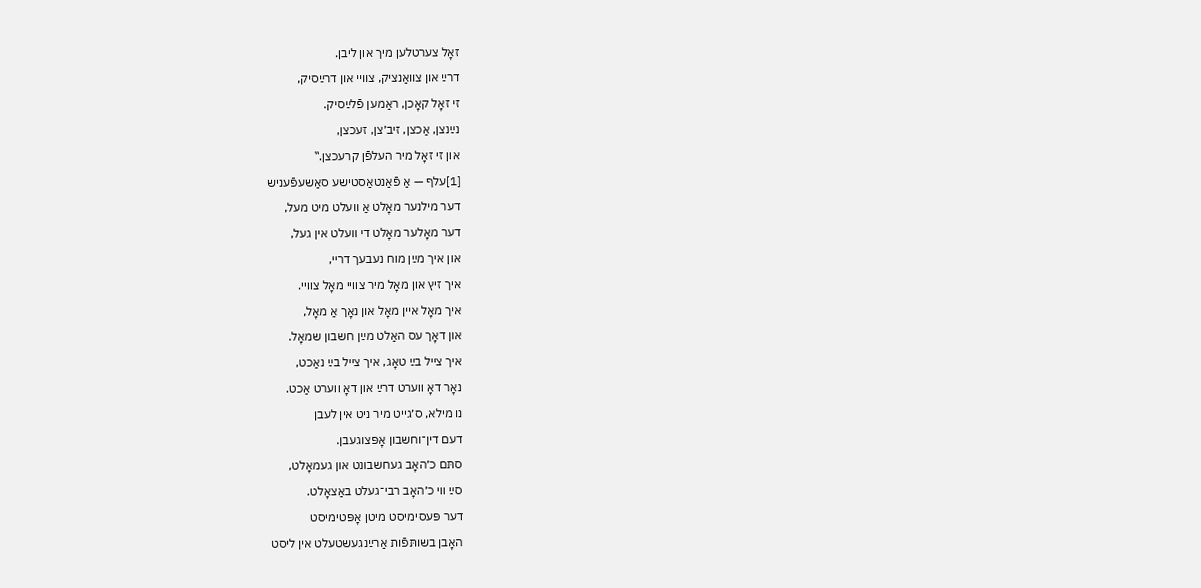זאָל צערטלען מיך און ליבן.
דרײַ און צוואַנציק, צוויי און דרײַסיק,
זי זאָל קאָכן, ראַמען פֿלײַסיק.
נײַנצן, אַכצן, זיב׳צן, זעכצן,
און זי זאָל מיר העלפֿן קרעכצן.‟
[1]עלף — אַ פֿאַנטאַסטישע סאַשעפֿעניש
דער מילנער מאָלט אַ וועלט מיט מעל,
דער מאָלער מאָלט די וועלט אין געל,
און איך מײַן מוח נעבעך דריי,
איך זיץ און מאָל מיר צוויי מאָל צוויי.
איך מאָל איין מאָל און נאָך אַ מאָל,
און דאָך עס האַלט מײַן חשבון שמאָל.
איך צייל בײַ טאָג, איך צייל בײַ נאַכט,
נאָר דאָ ווערט דרײַ און דאָ ווערט אַכט.
נו מילא, ס׳גייט מיר ניט אין לעבן
דעם דין־וחשבון אָפּצוגעבן.
סתּם כ׳האָב געחשבונט און געמאָלט,
סײַ ווי כ׳האָב רבי־געלט באַצאָלט.
דער פּעסימיסט מיטן אָפּטימיסט
האָבן בשותּפֿות אַרײַנגעשטעלט אין ליסט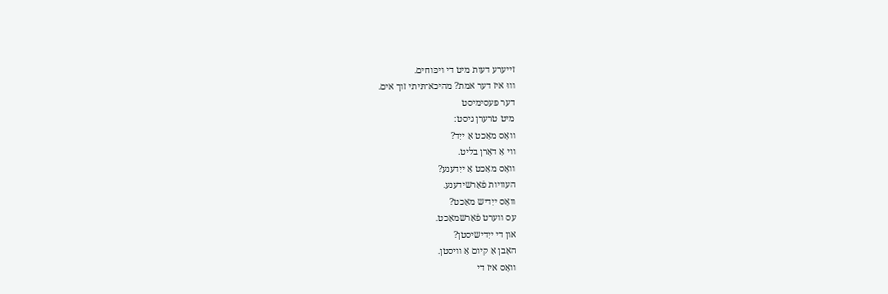זייערע דעות מיט די ויכּוחים.
וווּ איז דער אמת? מהיכא־תּיתי זוך אים.
דער פּעסימיסט
מיט טרערן גיסט:
וואָס מאַכט אַ ייִד?
ווי אַ דאָרן בליט.
וואָס מאַכט אַ ייִדענע?
העוויות פֿאַרשידענע.
וואָס ייִדיש מאַכט?
עס ווערט פֿאַרשמאַכט.
און די ייִדישיסטן?
האָבן אַ קיום אַ וויסטן.
וואָס איז די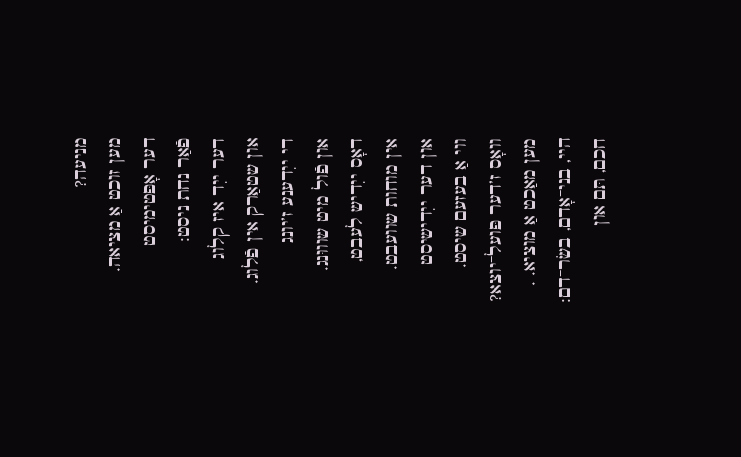מניעה?
מען זוכט אַ מציאה.
דער אָפּטימיסט
פֿאַר נחת ניסט:
דער ייִד איז קלוג
און שטאַרק אין פֿלוג.
די ייִדענע ז’יונג
און פֿול מיט שוווּנג.
דאָס ייִדיש לעבט,
אין מוחות שוועבט.
און דער ייִדישיסט
ווי אַ בעזעם שיסט.
וואָס ז’דער פּועל־יוצא?
מען מאַכט אַ מוציא. .
היי, בני־אָדם, בשׂר־דם:
חכם, תּם און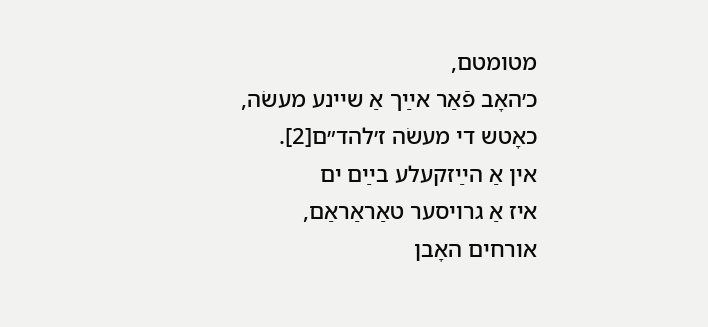מטומטם,
כ׳האָב פֿאַר אײַך אַ שיינע מעשׂה,
כאָטש די מעשׂה ז׳להד״ם[2].
אין אַ הײַזקעלע בײַם ים
איז אַ גרויסער טאַראַראַם,
אורחים האָבן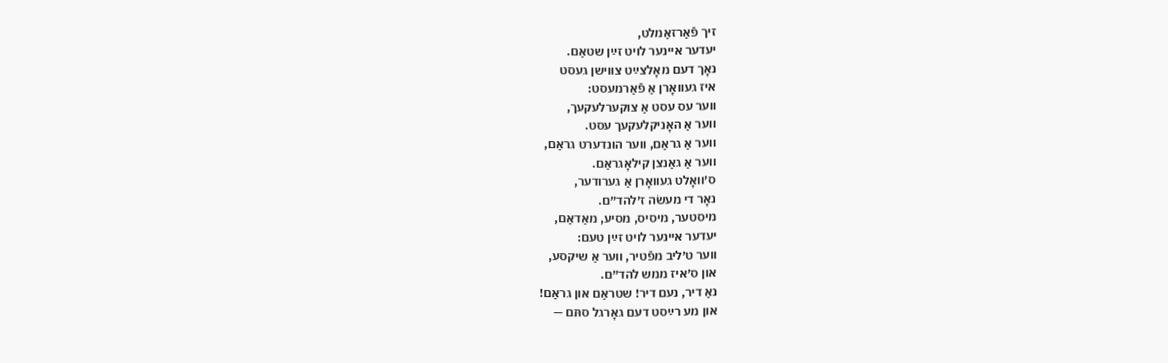זיך פֿאַרזאַמלט,
יעדער איינער לויט זײַן שטאַם.
נאָך דעם מאָלצײַט צווישן געסט
איז געוואָרן אַ פֿאַרמעסט:
ווער עס עסט אַ צוקערלעקעך,
ווער אַ האָניקלעקעך עסט.
ווער אַ גראַם, ווער הונדערט גראַם,
ווער אַ גאַנצן קילאָגראַם.
ס׳וואָלט געוואָרן אַ גערודער,
נאָר די מעשׂה ז׳להד״ם.
מיסטער, מיסיס, מסיע, מאַדאַם,
יעדער איינער לויט זײַן טעם:
ווער ט׳ליב מפֿטיר, ווער אַ שיקסע,
און ס׳איז ממש להד״ם.
נאַ דיר, נעם דיר! שטראַם און גראַם!
און מע רײַסט דעם גאָרגל סתּם —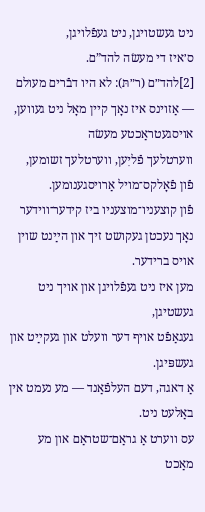ניט געשטויגן, ניט געפֿלויגן,
ס׳איז די מעשׂה להד”ם.
[2]להד״ם (ר״תּ): לא היו דבֿרים מעולם — אַזוינס איז נאָך קיין מאָל ניט געווען, אויסגעטראַכטע מעשׂה
ווערטלעך פֿליִען, ווערטלעך זשומען,
פֿון פֿאָלקס־מויל אַרויסגענומען.
פֿון קוצעניו־מוצעניו ביז קידער־ווידער
נאָך נעכטן געקושט זיך און הײַנט שוין אויס ברידער.
מען איז ניט געפֿלויגן און אויך ניט געשטיגן,
געגאַפֿט אויף דער וועלט און געקײַט און געשפּיגן.
אַ דאגה, דעם העלפֿאַנד — מע נעמט אין באַלעט ניט.
עס ווערט אַ גראַם־שטראַם און מע מאַכט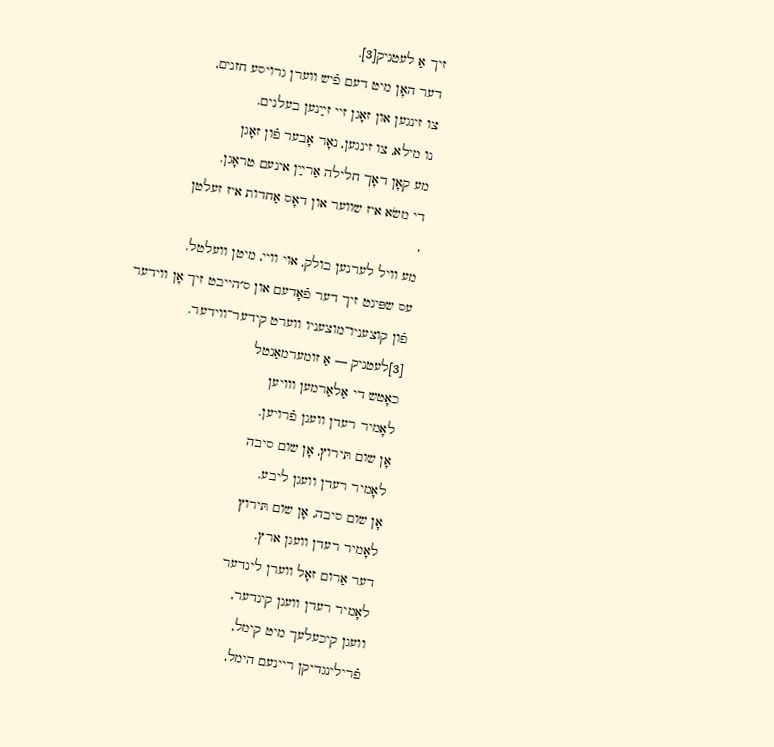זיך אַ לעטניק[3].
דער האָן מיט דעם פֿיש ווערן גרויסע חזנים,
צו זינגען און זאָגן זיי זײַנען בעלנים.
נו מילא, צו זינגען, נאָר אָבער פֿון זאָגן
מע קאָן דאָך חלילה אַרײַן אינעם טראָגן.
די משׂא איז שווער און דאָס אַחדות איז זעלטן
,
מע וויל לערנען בולק, אוי וויי, מיטן וועלטל.
עס שפּינט זיך דער פֿאָדעם און ס׳הייבט זיך אָן ווידער
פֿון קוצעניו־מוצעניו ווערט קידער־ווידער.
[3]לעטניק — אַ זומערמאַנטל
כאָטש די אַלאַרמען ווויען
לאָמיר רעדן וועגן פֿרויען.
אָן שום תּירוץ, אָן שום סיבה
לאָמיר רעדן וועגן ליבע.
אָן שום סיבה, אָן שום תּירוץ
לאָמיר רעדן וועגן ארץ.
דער אַרום זאָל ווערן לינדער
לאָמיר רעדן וועגן קינדער,
וועגן קיכעלעך מיט קימל,
פֿרילינגדיקן ריינעם הימל,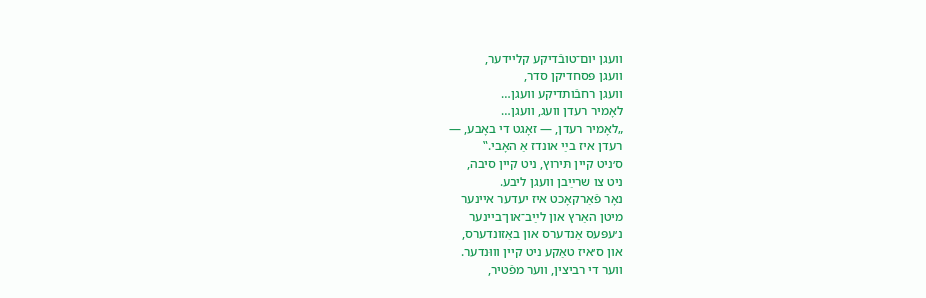וועגן יום־טובֿדיקע קליידער,
וועגן פּסחדיקן סדר,
וועגן רחבֿותדיקע וועגן…
לאָמיר רעדן וועג, וועגן…
„לאָמיר רעדן, — זאָגט די באָבע, —
רעדן איז בײַ אונדז אַ האָבי.‟
ס׳ניט קיין תּירוץ, ניט קיין סיבה,
ניט צו שרײַבן וועגן ליבע.
נאָר פֿאַרקאָכט איז יעדער איינער
מיטן האַרץ און לײַב־און־ביינער
נ׳עפּעס אַנדערס און באַזונדערס,
און ס׳איז טאַקע ניט קיין וווּנדער.
ווער די רביצין, ווער מפֿטיר,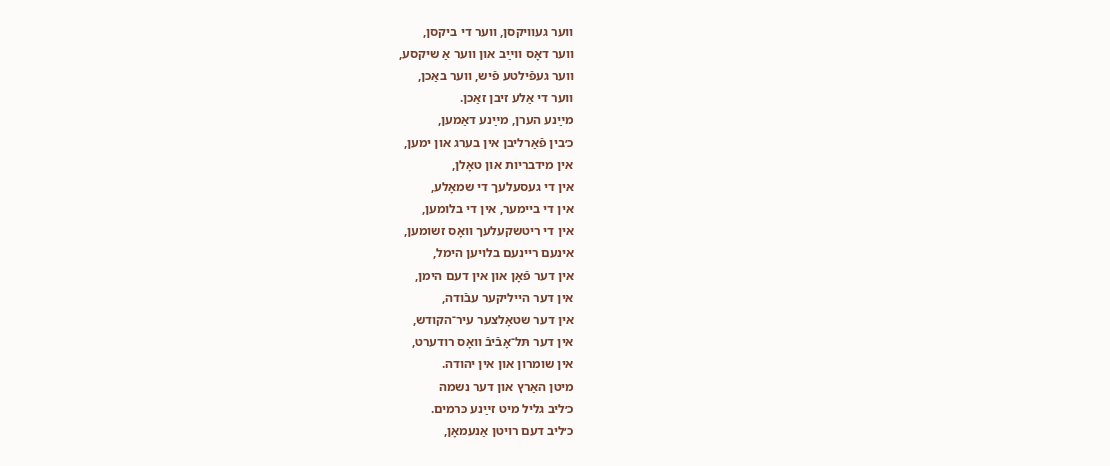ווער געוויקסן, ווער די ביקסן,
ווער דאָס ווײַב און ווער אַ שיקסע,
ווער געפֿילטע פֿיש, ווער באַכן,
ווער די אַלע זיבן זאַכן.
מײַנע הערן, מײַנע דאַמען,
כ׳בין פֿאַרליבן אין בערג און ימען,
אין מידבריות און טאָלן,
אין די געסעלעך די שמאָלע,
אין די ביימער, אין די בלומען,
אין די ריטשקעלעך וואָס זשומען,
אינעם ריינעם בלויען הימל,
אין דער פֿאָן און אין דעם הימן,
אין דער הייליקער עבֿודה,
אין דער שטאָלצער עיר־הקודש,
אין דער תּל־אָבֿיבֿ וואָס רודערט,
אין שומרון און אין יהודה.
מיטן האַרץ און דער נשמה
כ׳ליב גליל מיט זײַנע כּרמים.
כ׳ליב דעם רויטן אַנעמאָן,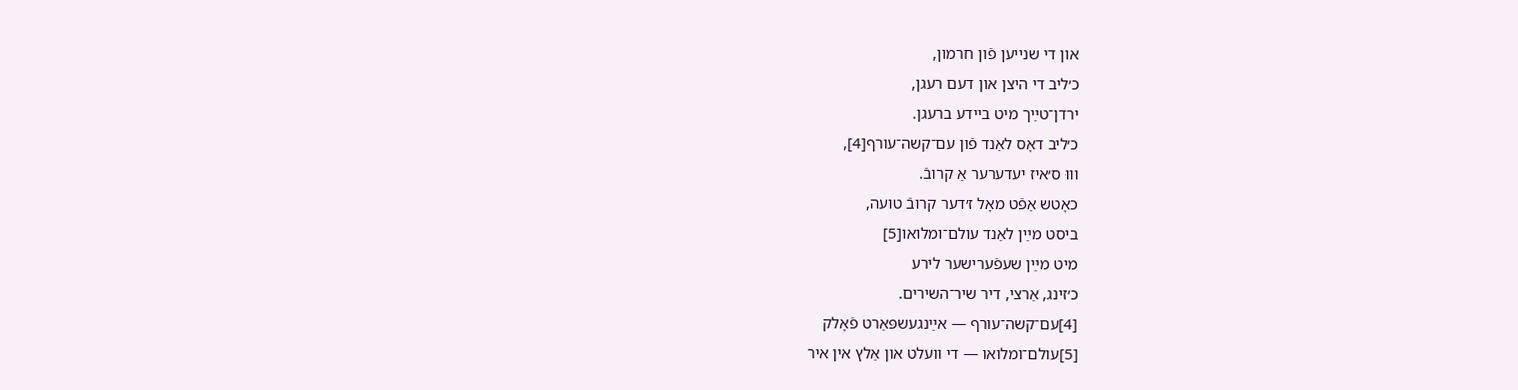און די שנייען פֿון חרמון,
כ׳ליב די היצן און דעם רעגן,
ירדן־טײַך מיט ביידע ברעגן.
כ׳ליב דאָס לאַנד פֿון עם־קשה־עורף[4],
וווּ ס׳איז יעדערער אַ קרובֿ.
כאָטש אַפֿט מאָל ז׳דער קרובֿ טועה,
ביסט מײַן לאַנד עולם־ומלואו[5]
מיט מײַן שעפֿערישער לירע
כ׳זינג, אַרצי, דיר שיר־השירים.
[4]עם־קשה־עורף — אײַנגעשפּאַרט פֿאָלק
[5]עולם־ומלואו — די וועלט און אַלץ אין איר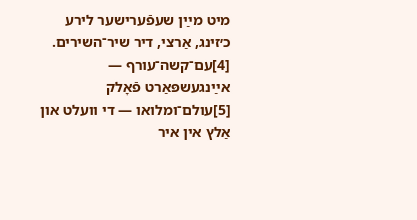מיט מײַן שעפֿערישער לירע
כ׳זינג, אַרצי, דיר שיר־השירים.
[4]עם־קשה־עורף — אײַנגעשפּאַרט פֿאָלק
[5]עולם־ומלואו — די וועלט און אַלץ אין איר